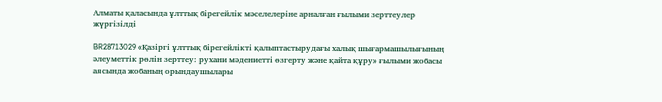Алматы қаласында ұлттық бірегейлік мәселелеріне арналған ғылыми зерттеулер жүргізілді

BR28713029 «Қазіргі ұлттық бірегейлікті қалыптастырудағы халық шығармашылығының әлеуметтік рөлін зерттеу: рухани мәдениетті өзгерту және қайта құру» ғылыми жобасы аясында жобаның орындаушылары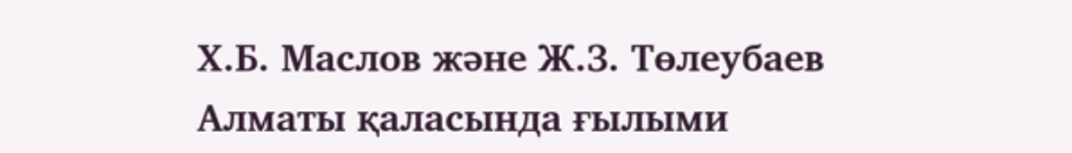Х.Б. Маслов және Ж.З. Төлеубаев Алматы қаласында ғылыми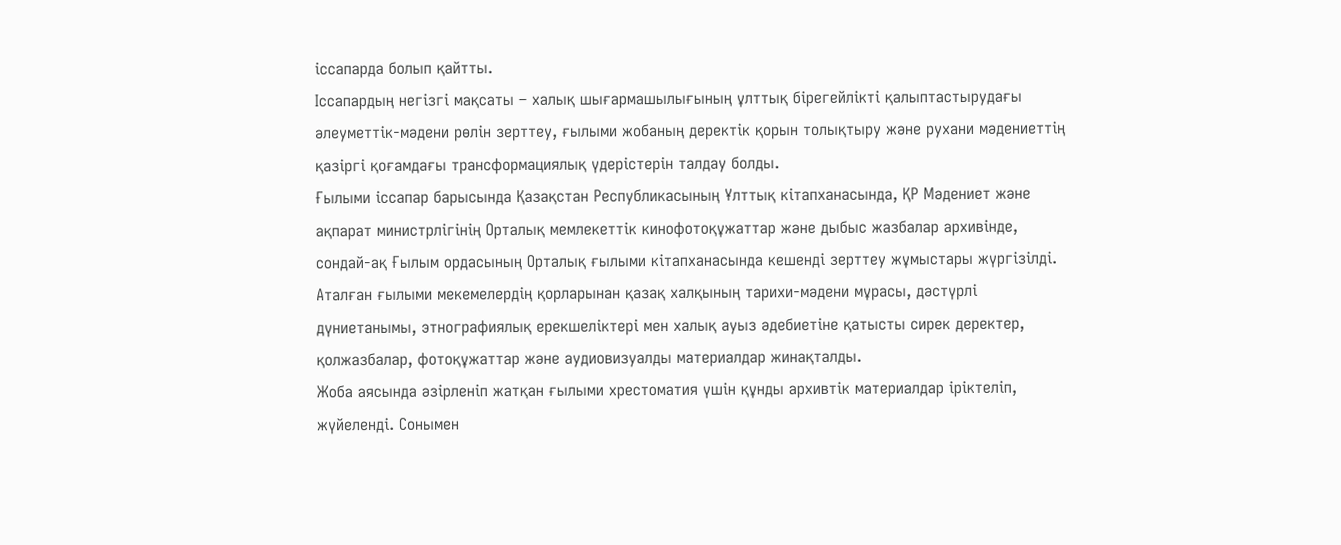іссапарда болып қайтты.
Іссапардың негізгі мақсаты – халық шығармашылығының ұлттық бірегейлікті қалыптастырудағы әлеуметтік-мәдени рөлін зерттеу, ғылыми жобаның деректік қорын толықтыру және рухани мәдениеттің қазіргі қоғамдағы трансформациялық үдерістерін талдау болды.
Ғылыми іссапар барысында Қазақстан Республикасының Ұлттық кітапханасында, ҚР Мәдениет және ақпарат министрлігінің Орталық мемлекеттік кинофотоқұжаттар және дыбыс жазбалар архивінде, сондай-ақ Ғылым ордасының Орталық ғылыми кітапханасында кешенді зерттеу жұмыстары жүргізілді. Аталған ғылыми мекемелердің қорларынан қазақ халқының тарихи-мәдени мұрасы, дәстүрлі дүниетанымы, этнографиялық ерекшеліктері мен халық ауыз әдебиетіне қатысты сирек деректер, қолжазбалар, фотоқұжаттар және аудиовизуалды материалдар жинақталды.
Жоба аясында әзірленіп жатқан ғылыми хрестоматия үшін құнды архивтік материалдар іріктеліп, жүйеленді. Сонымен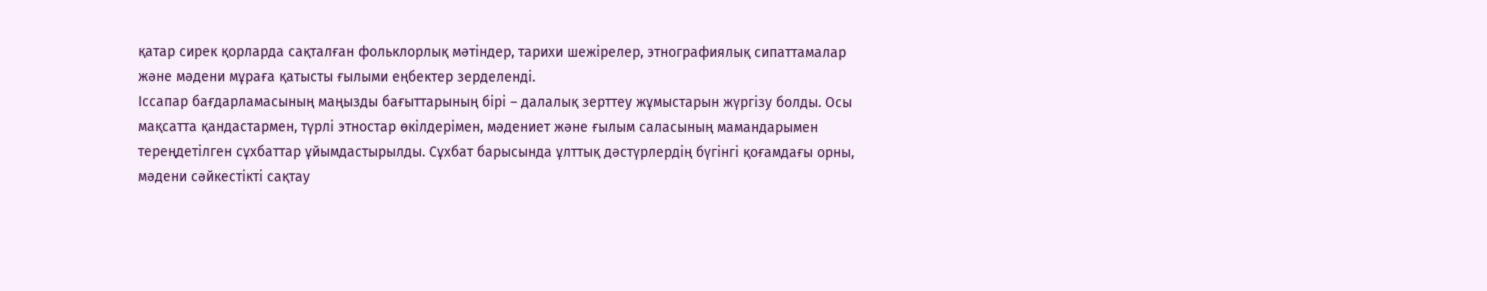қатар сирек қорларда сақталған фольклорлық мәтіндер, тарихи шежірелер, этнографиялық сипаттамалар және мәдени мұраға қатысты ғылыми еңбектер зерделенді.
Іссапар бағдарламасының маңызды бағыттарының бірі – далалық зерттеу жұмыстарын жүргізу болды. Осы мақсатта қандастармен, түрлі этностар өкілдерімен, мәдениет және ғылым саласының мамандарымен тереңдетілген сұхбаттар ұйымдастырылды. Сұхбат барысында ұлттық дәстүрлердің бүгінгі қоғамдағы орны, мәдени сәйкестікті сақтау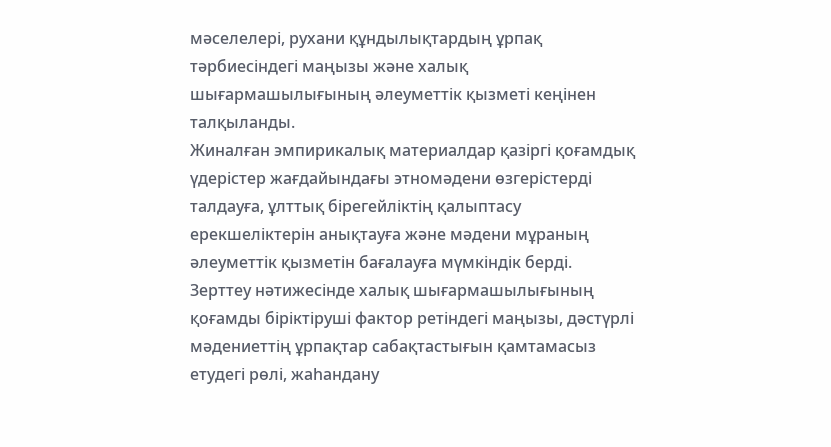мәселелері, рухани құндылықтардың ұрпақ тәрбиесіндегі маңызы және халық шығармашылығының әлеуметтік қызметі кеңінен талқыланды.
Жиналған эмпирикалық материалдар қазіргі қоғамдық үдерістер жағдайындағы этномәдени өзгерістерді талдауға, ұлттық бірегейліктің қалыптасу ерекшеліктерін анықтауға және мәдени мұраның әлеуметтік қызметін бағалауға мүмкіндік берді.
Зерттеу нәтижесінде халық шығармашылығының қоғамды біріктіруші фактор ретіндегі маңызы, дәстүрлі мәдениеттің ұрпақтар сабақтастығын қамтамасыз етудегі рөлі, жаһандану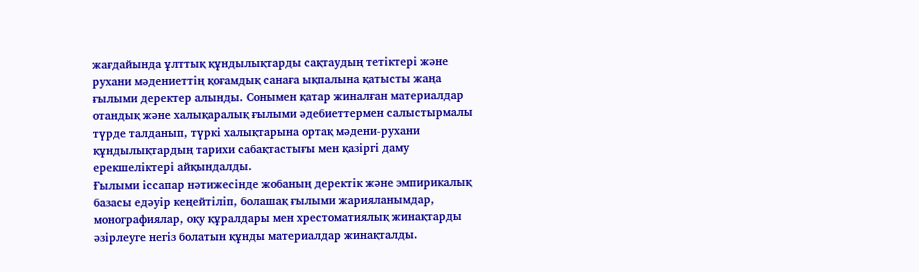жағдайында ұлттық құндылықтарды сақтаудың тетіктері және рухани мәдениеттің қоғамдық санаға ықпалына қатысты жаңа ғылыми деректер алынды. Сонымен қатар жиналған материалдар отандық және халықаралық ғылыми әдебиеттермен салыстырмалы түрде талданып, түркі халықтарына ортақ мәдени-рухани құндылықтардың тарихи сабақтастығы мен қазіргі даму ерекшеліктері айқындалды.
Ғылыми іссапар нәтижесінде жобаның деректік және эмпирикалық базасы едәуір кеңейтіліп, болашақ ғылыми жарияланымдар, монографиялар, оқу құралдары мен хрестоматиялық жинақтарды әзірлеуге негіз болатын құнды материалдар жинақталды.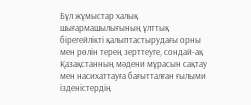Бұл жұмыстар халық шығармашылығының ұлттық бірегейлікті қалыптастырудағы орны мен рөлін терең зерттеуге, сондай-ақ Қазақстанның мәдени мұрасын сақтау мен насихаттауға бағытталған ғылыми ізденістердің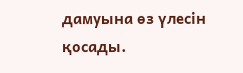дамуына өз үлесін қосады.